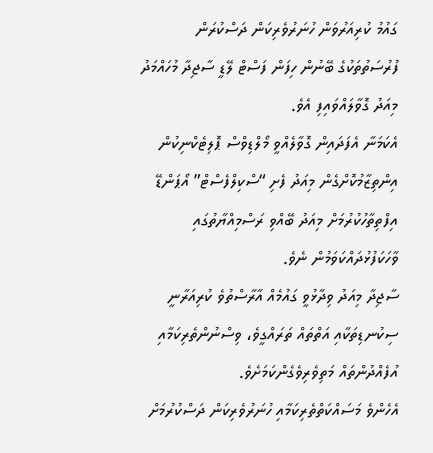ގައުމު ކުރިއަރުވަން ހުނަރުވެރިކަން ދަސްކުރަން ފުރުސަތުތަކުގެ ބޭނުން ހިފަން ފަސްޓް ލޭޑީ ސާޖިދާ މުހައްމަދު މިއަދު ގޮވާލައްވައިފި އެވެ.
އެކަމަނާ އެފަދައިން ގޮވާލެއްވީ މޯލްޑިވްސް ޕޮލިޓެކްނިކުން އިންތިޒާމުކޮށްގެން މިއަދު ފެށި “ސްކިލްފެސްޓް” އޯޕަންޑޭ އިފްތިތާހުކުރުމަށް މިއަދު ބޭއްވި ރަސްމިއްޔާތުގައި ވާހަކަފުޅުދައްކަވަމުން ނެވެ.
ސާޖިދާ މިއަދު ވިދާޅުވީ ގައުމެއް އާރާސްތުވެ ކުރިއަރާނީ ސިކުނޑިތަކާއި އަތްތައް ތަރައްގީވެ، ވިސްނުންތެރިކަމާއި އުފެއްދުންތައް މަތިވެރިވެގެންކަމަށެވެ.
އެހެންވެ މަސައްކަތްތެރިކަމާއި ހުނަރުވެރިކަން ދަސްކުރުމަށް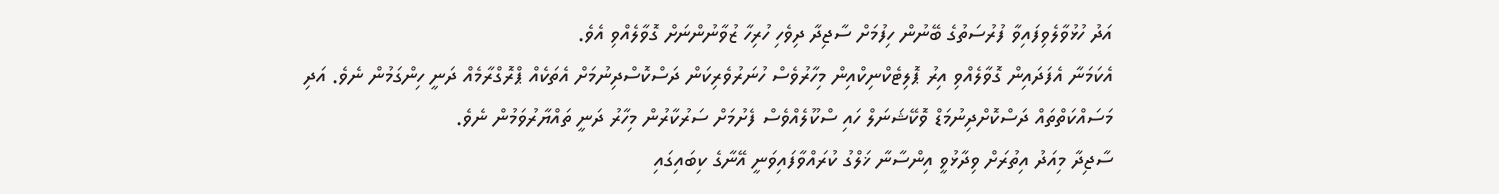އަދު ހުޅުވާލެވިފައިވާ ފުރުސަތުގެ ބޭނުން ހިފުމަށް ސާޖިދާ ދިވެހި ހުރިހާ ޒުވާނުންނަށް ގޮވާލެއްވި އެވެ.
އެކަމަނާ އެފަދައިން ގޮވާލެއްވި އިރު ޕޮލިޓެކްނިކްއިން މިހާރުވެސް ހުނަރުވެރިކަން ދަސްކޮސްދިނުމަށް އެތަކެއް ޕްރޮގްރާމެއް ދަނީ ހިންގަމުން ނެވެ. އަދި މަސައްކަތްތައް ދަސްކޮށްދިނުމަޑް ވޮކޭޝަނަލް ހައި ސްކޫލެއްވެސް ފެށުމަށް ސަރުކާރުން މިހާރު ދަނީ ތައްޔާރުވަމުން ނެވެ.
ސާޖިދާ މިއަދު އިތުރަށް ވިދާޅުވީ އިންސާނާ ޚަލްގު ކުރައްވާފައިވަނީ އޭނާގެ ކިބައިގައި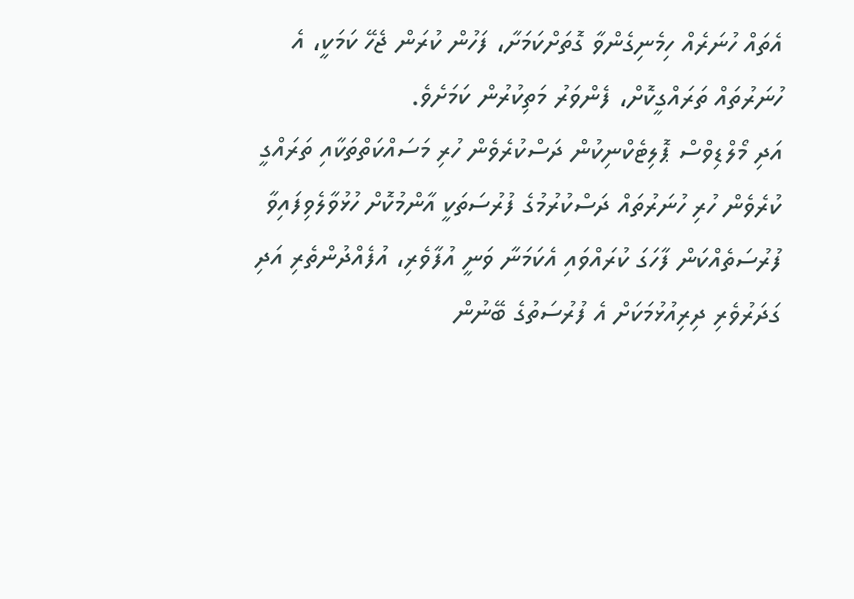އެތައް ހުނަރެއް ހިމެނިގެންވާ ގޮތަށްކަމަށާ، ފަހުން ކުރަން ޖެހޭ ކަމަކީ، އެ ހުނަރުތައް ތަރައްގީކޮށް، ފެންވަރު މަތިކުރުން ކަމަށެވެ.
އަދި މޯލްޑިވްސް ޕޮލިޓެކްނިކުން ދަސްކުރެވެން ހުރި މަސައްކަތްތަކާއި ތަރައްގީ ކުރެވެން ހުރި ހުނަރުތައް ދަސްކުރުމުގެ ފުރުސަތަކީ އާންމުކޮށް ހުޅުވާލެވިފައިވާ ފުރުސަތެއްކަން ފާހަގަ ކުރައްވައި އެކަމަނާ ވަނީ އުފާވެރި، އުފެއްދުންތެރި އަދި ގަދަރުވެރި ދިރިއުޅުމަކަށް އެ ފުރުސަތުގެ ބޭނުން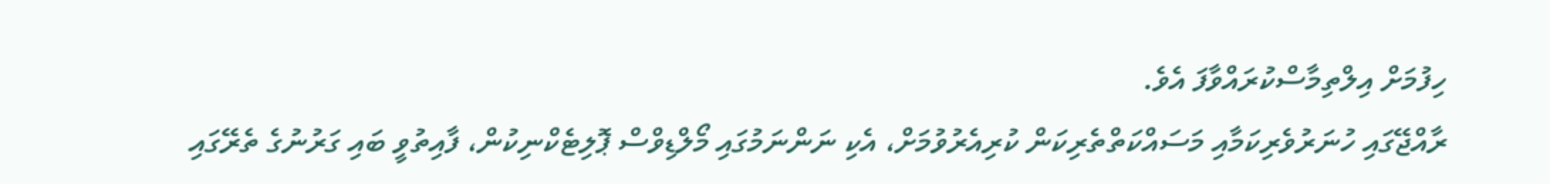ހިފުމަށް އިލްތިމާސްކުރައްވާފަ އެވެ.
ރާއްޖޭގައި ހުނަރުވެރިކަމާއި މަސައްކަތްތެރިކަން ކުރިއެރުވުމަށް، އެކި ނަންނަމުގައި މޯލްޑިވްސް ޕޮލިޓެކްނިކުން، ފާއިތުވީ ބައި ގަރުނުގެ ތެރޭގައި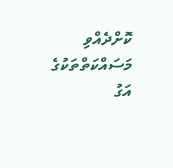ކޮށްދެއްވި މަސައްކަތްތަކުގެ އަގު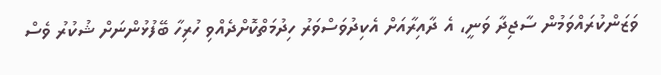ވަޒަންކުރައްވަމުން ސާޖިދާ ވަނީ، އެ ދާއިރާއަށް އެކިދުވަސްވަރު ހިދުމަތްކޮށްދެއްވި ހުރިހާ ބޭފުޅުންނަށް ޝުކުރު ވެސް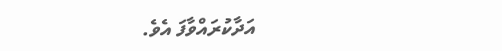އަދާކުރައްވާފަ އެވެ.